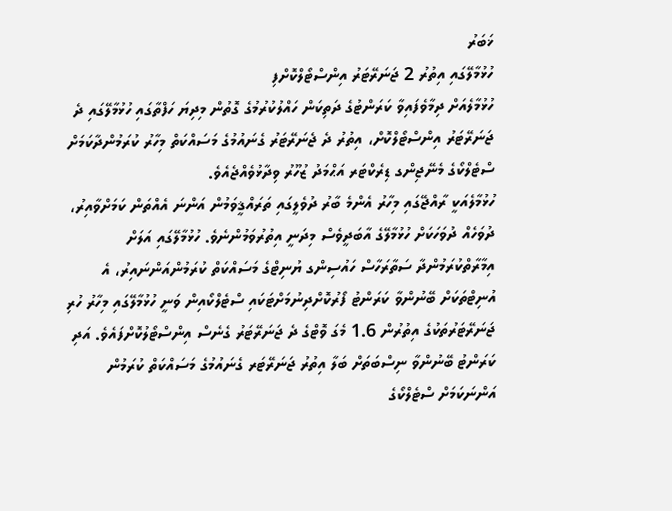ޚަބަރު
ހުޅުމާލޭގައި އިތުރު 2 ޖަނަރޭޓަރު އިންސްޓޯލްކޮށްފި
ހުޅުމާލެއަށް ދިމާވެފައިވާ ކަރަންޓުގެ ދަތިކަން ހައްލުކުރުމުގެ ގޮތުން މިދިޔަ ހަފްތާގައި ހުޅުމާލޭގައި ދެ ޖަނަރޭޓަރު އިންސްޓޯލްކޮށް، އިތުރު ދެ ޖެނަރޭޓަރު ގެނައުމުގެ މަސައްކަތް މިހާރު ކުރަމުންދާކަމަށް ސްޓެލްކޯގެ މެނޭޖިންގ ޑިރެކްޓަރ އަޙްމަދު ޒުހޫރު ވިދާޅުވެއްޖެއެވެ.
ހުޅުމާލެއަކީ ރާއްޖޭގައި މިހާރު އެންމެ ބާރު ދުވެލީގައި ތަރައްޤީވަމުން އަންނަ އެއްތަން ކަމަށްވާއިރު، ދުވަހެއް ދުވަހަކަށް ހުޅުމާލޭގެ އާބަދީވެސް މިދަނީ އިތުރުވަމުންނެވެ. ހުޅުމާލޭގައި އަލަށް އިމާރާތްކުރަމުންދާ ސަތާރަހާސް ހައުސިންގ ޔުނިޓްގެ މަސައްކަތް ކުރަމުންއަންނައިރު، އެ އުނިޓްތަކަށް ބޭނުންވާ ކަރަންޓު ފޯރުކޮށްދިނުމަށްޓަކައި ސްޓެލްކޯއިން ވަނީ ހުޅުމާލޭގައި މިހާރު ހުރި ޖަނަރޭޓަރުތަކުގެ އިތުރުން 1.6 މެގަ ވޮޓްގެ ދެ ޖަނަރޭޓަރު ގެނެސް އިންސްޓޯލުކޮށްފައެވެ. އަދި ކަރަންޓު ބޭނުންވާ ނިސްބަތަށް ބަލާ އިތުރު ޖަނަރޭޓަރ ގެނައުމުގެ މަސައްކަތް ކުރަމުން އަންނަކަމަށް ސްޓެލްކޯގެ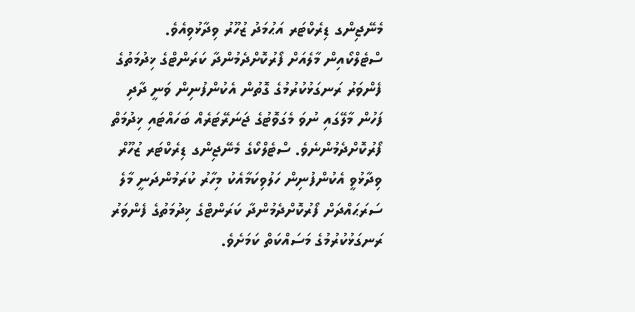މެނޭޖިންގ ޑިރެކްޓަރ އަޙުމަދު ޒުހޫރު ވިދާޅުވިއެވެ.
ސްޓެލްކޯއިން މާލެއަށް ފޯރުކޮށްދެމުންދާ ކަރަންޓްގެ ޚިދުމަތުގެ ފެންވަރު ރަނގަޅުކުރުމުގެ ގޮތުން އެކުންފުނިން ވަނީ ދާދި ފަހުން މާލޭގައި ނުވަ މެގަވޮޓުގެ ޖަނަރޭޓަރެއް ބަހައްޓައި ޚިދުމަތް ފޯރުކޮށްދެމުންނެވެ. ސްޓެލްކޯގެ މެނޭޖިންގ ޑިރެކްޓަރ ޒުހޫރް ވިދާޅުވީ އެކުންފުނިން ހަލުވިކަމާއެކު މިހާރު ކުރަމުންދަނީ މާލެ ސަރަޙައްދަށް ފޯރުކޮށްދެމުންދާ ކަރަންޓްގެ ޚިދުމަތުގެ ފެންވަރު ރަނގަޅުކުރުމުގެ މަސައްކަތް ކަމަށެވެ.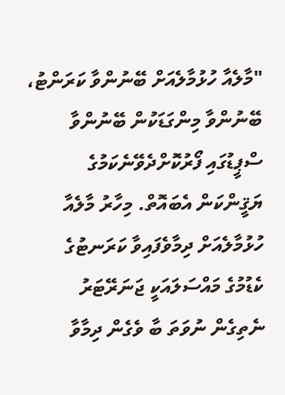"މާލެއާ ހުޅުމާލެއަށް ބޭނުންވާ ކަރަންޓު، ބޭނުންވާ މިންގަޑަކުން ބޭނުންވާ ސްޕީޑުގައި ފޯރުކޮށްދެވޭނެކަމުގެ ޔަޤީންކަން އެބައޮތް. މިހާރު މާލެއާ ހުޅުމާލެއަށް ދިމާވެފައިވާ ކަރަނޓުގެ ކެޑުމުގެ މައްސަލައަކީ ޖަނަރޭޓަރު ނެތިގެން ނުވަތަ ބާ ވެގެން ދިމާވާ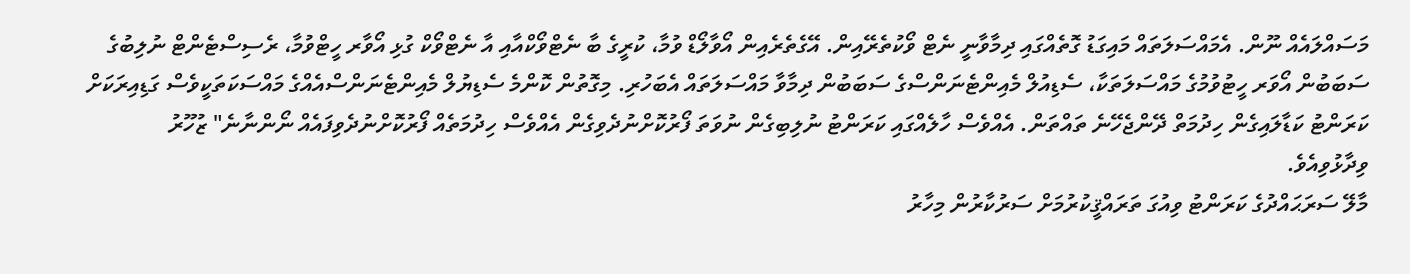މަސައްލައެއް ނޫން. އެމައްސަލަތައް މައިގަޑު ގޮތެއްގައި ދިމާވާނީ ނެޓް ވޯކުތެރޭއިން. އޭގެތެރެއިން އޯވާލޯޑް ވުމާ، ކުރީގެ ބާ ނެޓްވޯކްއާއި އާ ނެޓްވޯކް ގުޅި އޯވާރ ހީޓްވުމާ، ރެސިސްޓެންޓް ނުލިބުގެ ސަބަބުން އޯވަރ ހީޓުވުމުގެ މައްސަލަތަކާ، ސެޑިއުލް މެއިންޓެނަންސްގެ ސަބަބުން ދިމާވާ މައްސަލަތައް އެބަހުރި. މިގޮތުން ކޮންމެ ސެޑިޔުލް މެއިންޓެނަންސްއެއްގެ މައްސަކަތަކީވެސް ގަޑިއިރަކަށް ކަރަންޓު ކަޑާލައިގެން ހިދުމަތް ދޭންޖެހޭނެ ތައްތަން. އެއްވެސް ހާލެއްގައި ކަރަންޓު ނުލިބިގެން ނުވަތަ ފޯރުކޮށްނުދެވިގެން އެއްވެސް ހިދުމަތެއް ފޯރުކޮށްނުދެވިފައެއް ނޯންނާނެ" ޒުހޫރު ވިދާޅުވިއެވެ.
މާލޭ ސަރަޙައްދުގެ ކަރަންޓު ވިއުގަ ތަރައްޤީކުރުމަށް ސަރުކާރުން މިހާރު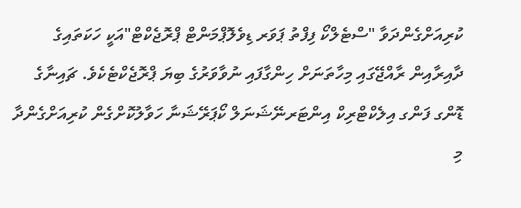ކުރިއަށްގެންދަވާ "ސްޓެލްކޯ ފިފްތު ޕަވަރ ޑިވެލޮޕްމަންޓް ޕްރޮޖެކްޓް"އަކީ ހަކަތައިގެ ދާއިރާއިން ރާއްޖޭގައި މިހާތަނަށް ހިންގާފައި ނުވާވަރުގެ ބިޔަ ޕްރޮޖެކްޓެކެވެ. ޗައިނާގެ ޑޮންގ ފަންގ އިލެކްޓްރިކް އިންޓަރނޭޝަނަލް ކޯޕަރޭޝަނާ ހަވާލުކޮށްގެން ކުރިއަށްގެންދާ މި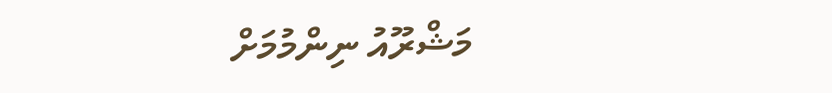މަޝްރޫއު ނިންމުމަށް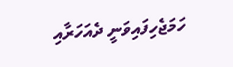ހަމަޖެހިފައިވަނީ ދެއަހަރާއި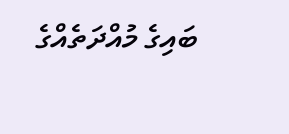ބައިގެ މުއްދަތެއްގެ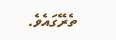ތެރޭގައެވެ.